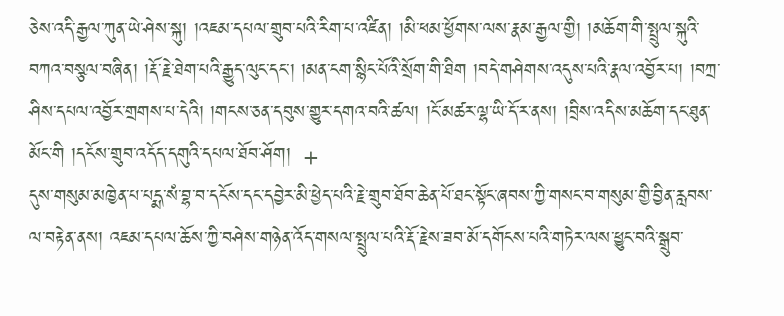ཅེས་འདི་རྒྱལ་ཀུན་ཡེ་ཤེས་སྐུ། །འཇམ་དཔལ་གྲུབ་པའི་རིག་པ་འཛིན། །མི་ཕམ་ཕྱོགས་ལས་རྣམ་རྒྱལ་གྱི། །མཆོག་གི་སྤྲུལ་སྐུའི་བཀའ་བསྩལ་བཞིན། །རྡོ་རྗེ་ཐེག་པའི་རྒྱུད་ལུང་དང་། །མན་ངག་སྙིང་པོའི་སྲོག་གི་ཐིག །བདེ་གཤེགས་འདུས་པའི་རྣལ་འབྱོར་པ། །བཀྲ་ཤིས་དཔལ་འབྱོར་གྲགས་པ་དེའི། །གངས་ཅན་དབུས་གྱུར་དགའ་བའི་ཚལ། །ངོ་མཚར་ལྷ་ཡི་དོ་ར་ནས། །བྲིས་འདིས་མཆོག་དང་ཐུན་མོང་གི །དངོས་གྲུབ་འདོད་དགུའི་དཔལ་ཐོབ་ཤོག།  +
དུས་གསུམ་མཁྱེན་པ་པདྨ་སཾ་བྷ་བ་དངོས་དང་དབྱེར་མི་ཕྱེད་པའི་རྗེ་གྲུབ་ཐོབ་ཆེན་པོ་ཐང་སྟོང་ཞབས་ཀྱི་གསང་བ་གསུམ་གྱི་བྱིན་རླབས་ལ་བརྟེན་ནས། འཇམ་དཔལ་ཆོས་ཀྱི་བཤེས་གཉེན་འོད་གསལ་སྤྲུལ་པའི་རྡོ་རྗེས་ཟབ་མོ་དགོངས་པའི་གཏེར་ལས་ཕྱུང་བའི་སྒྲུབ་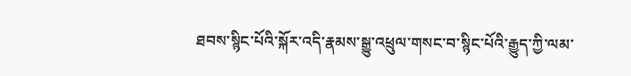ཐབས་སྙིང་པོའི་སྐོར་འདི་རྣམས་སྒྱུ་འཕྲུལ་གསང་བ་སྙིང་པོའི་རྒྱུད་ཀྱི་ལམ་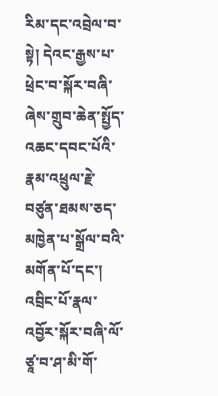རིམ་དང་འབྲེལ་བ་སྟེ། དེའང་རྒྱས་པ་ཕྲེང་བ་སྐོར་བཞི་ཞེས་གྲུབ་ཆེན་སྤྱོད་འཆང་དབང་པོའི་རྣམ་འཕྲུལ་རྗེ་བཙུན་ཐམས་ཅད་མཁྱེན་པ་སྒྲོལ་བའི་མགོན་པོ་དང་། འབྲིང་པོ་རྣལ་འབྱོར་སྐོར་བཞི་ལོ་ཙཱ་བ་ཤ་མི་གོ་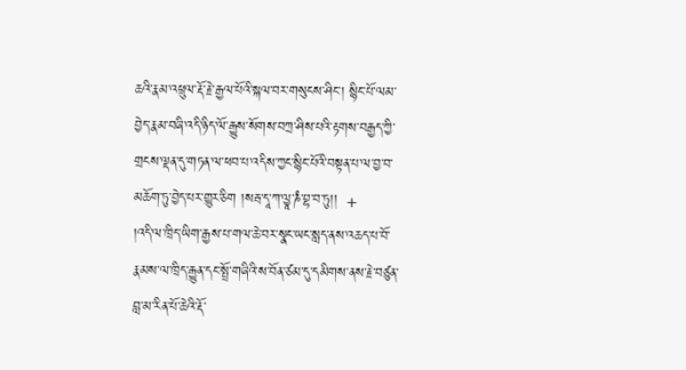ཆའི་རྣམ་འཕྲུལ་རྡོ་རྗེ་རྒྱལ་པོའི་སྐལ་བར་གསུངས་ཤིང་། སྙིང་པོ་ལམ་བྱེད་རྣམ་བཞི་འདི་ཉིད་ལོ་རྒྱུས་སོགས་བཀྲ་ཤིས་པའི་རྟགས་བརྒྱད་ཀྱི་གྲངས་ལྡན་དུ་གཏན་ལ་ཕབ་པ་འདིས་ཀྱང་སྙིང་པོའི་བསྟན་པ་ལ་བྱ་བ་མཆོག་ཏུ་བྱེད་པར་གྱུར་ཅིག །སརྦ་དཱ་ཀ་ལྱཱ་ཎཾ་བྷ་བ་ཏུ།།  +
།འདི་ལ་ཁྲིད་ཡིག་རྒྱས་པ་གལ་ཆེ་བར་སྣང་ཡང་སླད་ནས་འཆད་པ་བོ་རྣམས་ལ་ཁྲིད་རྒྱུན་དང་སྤྲོ་གཞིའི་ས་བོན་ཙམ་དུ་དམིགས་ནས་རྗེ་བཙུན་བླ་མ་རིན་པོ་ཆེའི་རྡོ་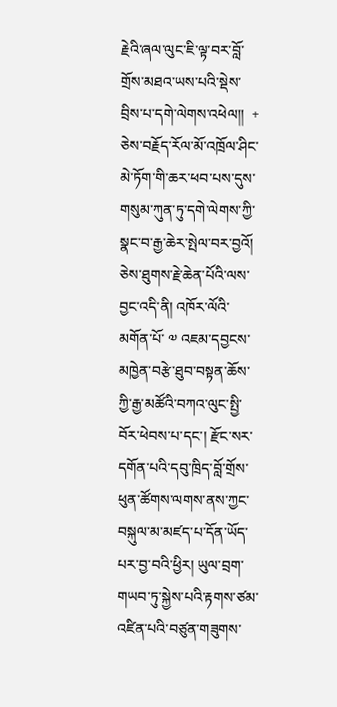རྗེའི་ཞལ་ལུང་ཇི་ལྟ་བར་བློ་གྲོས་མཐའ་ཡས་པའི་སྡེས་བྲིས་པ་དགེ་ལེགས་འཕེལ།།  +
ཅེས་བརྗོད་རོལ་མོ་འཁྲོལ་ཤིང་མེ་ཏོག་གི་ཆར་ཕབ་པས་དུས་གསུམ་ཀུན་ཏུ་དགེ་ལེགས་ཀྱི་སྣང་བ་རྒྱ་ཆེར་སྤེལ་བར་བྱའོ། ཅེས་ཐུགས་རྗེ་ཆེན་པོའི་ལས་བྱང་འདི་ནི། འཁོར་ལོའི་མགོན་པོ་ ༧ འཇམ་དབྱངས་མཁྱེན་བརྩེ་ཐུབ་བསྟན་ཆོས་ཀྱི་རྒྱ་མཚོའི་བཀའ་ལུང་སྤྱི་བོར་ཕེབས་པ་དང་། རྫོང་སར་དགོན་པའི་དབུ་ཁྲིད་བློ་གྲོས་ཕུན་ཚོགས་ལགས་ནས་ཀྱང་བསྐུལ་མ་མཛད་པ་དོན་ཡོད་པར་བྱ་བའི་ཕྱིར། ཡུལ་བྲག་གཡབ་ཏུ་སྐྱེས་པའི་རྟགས་ཙམ་འཛིན་པའི་བཙུན་གཟུགས་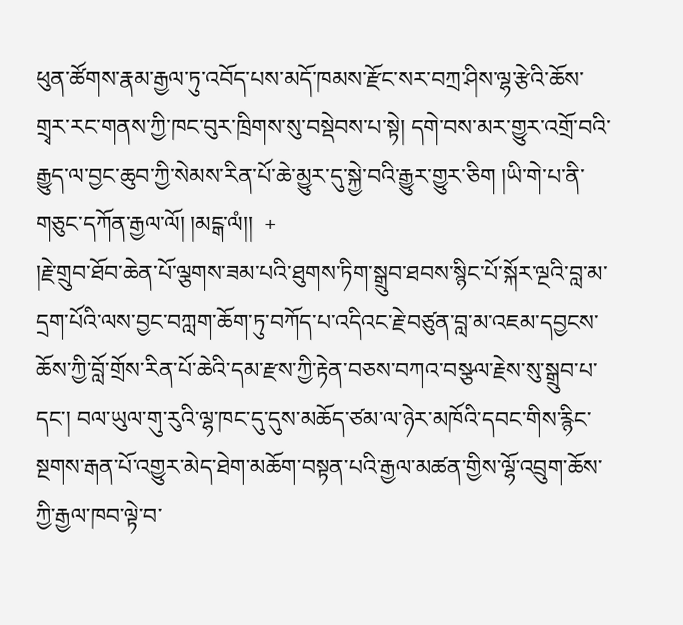ཕུན་ཚོགས་རྣམ་རྒྱལ་ཏུ་འབོད་པས་མདོ་ཁམས་རྫོང་སར་བཀྲ་ཤིས་ལྷ་རྩེའི་ཆོས་གྲྭར་རང་གནས་ཀྱི་ཁང་བུར་ཁྲིགས་སུ་བསྡེབས་པ་སྟེ། དགེ་བས་མར་གྱུར་འགྲོ་བའི་རྒྱུད་ལ་བྱང་ཆུབ་ཀྱི་སེམས་རིན་པོ་ཆེ་མྱུར་དུ་སྐྱེ་བའི་རྒྱུར་གྱུར་ཅིག །ཡི་གེ་པ་ནི་གཅུང་དཀོན་རྒྱལ་ལོ། །མངྒ་ལཾ།།  +
།རྗེ་གྲུབ་ཐོབ་ཆེན་པོ་ལྕགས་ཟམ་པའི་ཐུགས་ཏིག་སྒྲུབ་ཐབས་སྙིང་པོ་སྐོར་ལྔའི་བླ་མ་དྲག་པོའི་ལས་བྱང་བཀླག་ཆོག་ཏུ་བཀོད་པ་འདིའང་རྗེ་བཙུན་བླ་མ་འཇམ་དབྱངས་ཆོས་ཀྱི་བློ་གྲོས་རིན་པོ་ཆེའི་དམ་རྫས་ཀྱི་རྟེན་བཅས་བཀའ་བསྩལ་རྗེས་སུ་སྒྲུབ་པ་དང་། བལ་ཡུལ་གུ་རུའི་ལྷ་ཁང་དུ་དུས་མཆོད་ཙམ་ལ་ཉེར་མཁོའི་དབང་གིས་རྙིང་སྔགས་རྒན་པོ་འགྱུར་མེད་ཐེག་མཆོག་བསྟན་པའི་རྒྱལ་མཚན་གྱིས་ལྷོ་འབྲུག་ཆོས་ཀྱི་རྒྱལ་ཁབ་ལྟེ་བ་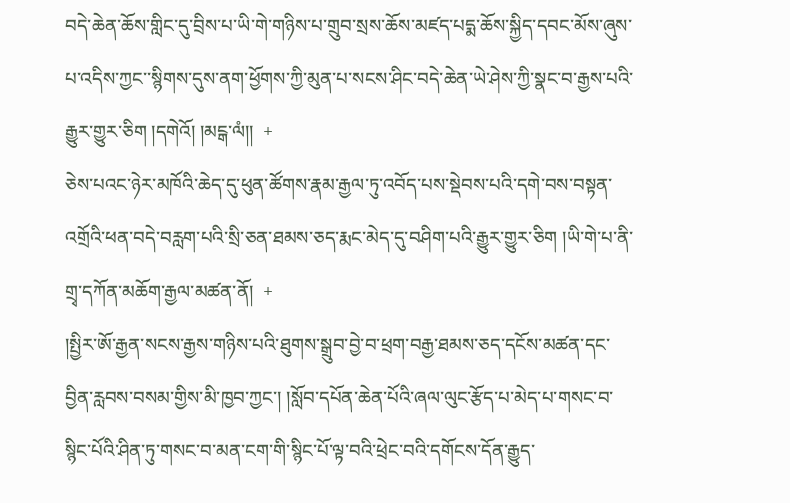བདེ་ཆེན་ཆོས་གླིང་དུ་བྲིས་པ་ཡི་གེ་གཉིས་པ་གྲུབ་སྲས་ཆོས་མཛད་པདྨ་ཆོས་སྐྱིད་དབང་མོས་ཞུས་པ་འདིས་ཀྱང་་སྙིགས་དུས་ནག་ཕྱོགས་ཀྱི་མུན་པ་སངས་ཤིང་བདེ་ཆེན་ཡེ་ཤེས་ཀྱི་སྣང་བ་རྒྱས་པའི་རྒྱུར་གྱུར་ཅིག །དགེའོ། །མངྒ་ལཾ།།  +
ཅེས་པའང་ཉེར་མཁོའི་ཆེད་དུ་ཕུན་ཚོགས་རྣམ་རྒྱལ་ཏུ་འབོད་པས་སྡེབས་པའི་དགེ་བས་བསྟན་འགྲོའི་ཕན་བདེ་བརླག་པའི་སྲི་ཅན་ཐམས་ཅད་རྨང་མེད་དུ་བཤིག་པའི་རྒྱུར་གྱུར་ཅིག །ཡི་གེ་པ་ནི་གྲྭ་དཀོན་མཆོག་རྒྱལ་མཚན་ནོ།  +
།སྤྱིར་ཨོ་རྒྱན་སངས་རྒྱས་གཉིས་པའི་ཐུགས་སྒྲུབ་བྱེ་བ་ཕྲག་བརྒྱ་ཐམས་ཅད་དངོས་མཚན་དང་བྱིན་རླབས་བསམ་གྱིས་མི་ཁྱབ་ཀྱང་། །སློབ་དཔོན་ཆེན་པོའི་ཞལ་ལུང་རྩོད་པ་མེད་པ་གསང་བ་སྙིང་པོའི་ཤིན་ཏུ་གསང་བ་མན་ངག་གི་སྙིང་པོ་ལྟ་བའི་ཕྲེང་བའི་དགོངས་དོན་རྒྱུད་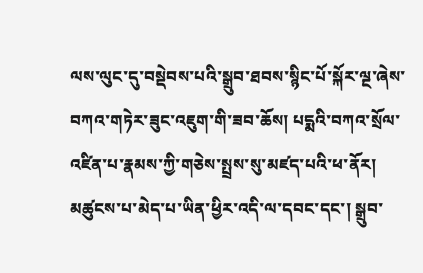ལས་ལུང་དུ་བསྡེབས་པའི་སྒྲུབ་ཐབས་སྙིང་པོ་སྐོར་ལྔ་ཞེས་བཀའ་གཏེར་ཟུང་འཇུག་གི་ཟབ་ཆོས། པདྨའི་བཀའ་སྲོལ་འཛིན་པ་རྣམས་ཀྱི་གཅེས་སྤྲས་སུ་མཛད་པའི་ཕ་ནོར། མཚུངས་པ་མེད་པ་ཡིན་ཕྱིར་འདི་ལ་དབང་དང་། སྒྲུབ་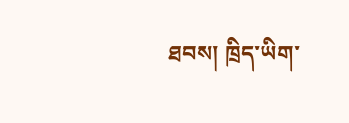ཐབས། ཁྲིད་ཡིག་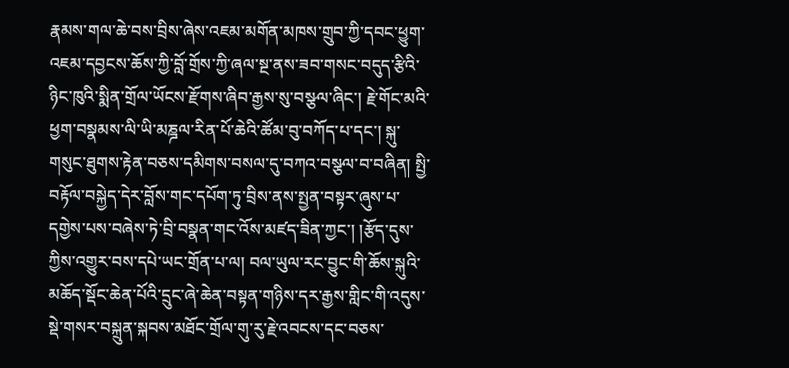རྣམས་གལ་ཆེ་བས་བྲིས་ཞེས་འཇམ་མགོན་མཁས་གྲུབ་ཀྱི་དབང་ཕྱུག་འཇམ་དབྱངས་ཆོས་ཀྱི་བློ་གྲོས་ཀྱི་ཞལ་སྔ་ནས་ཟབ་གསང་བདུད་རྩིའི་ཉིང་ཁུའི་སྨིན་གྲོལ་ཡོངས་རྫོགས་ཞིབ་རྒྱས་སུ་བསྩལ་ཞིང་། རྗེ་གོང་མའི་ཕྱག་བསྣམས་ལི་ཡི་མཎྜལ་རིན་པོ་ཆེའི་ཚོམ་བུ་བཀོད་པ་དང་། སྐུ་གསུང་ཐུགས་རྟེན་བཅས་དམིགས་བསལ་དུ་བཀའ་བསྩལ་བ་བཞིན། སྤྱི་བརྟོལ་བསྐྱེད་དེར་བློས་གང་དཔོག་ཏུ་བྲིས་ནས་སྤྱན་བསྟར་ཞུས་པ་དགྱེས་པས་བཞེས་ཏེ་བྲི་བསྣན་གང་འོས་མཛད་ཟིན་ཀྱང་། །རྩོད་དུས་ཀྱིས་འགྱུར་བས་དཔེ་ཡང་གྲོན་པ་ལ། བལ་ཡུལ་རང་བྱུང་གི་ཆོས་སྐུའི་མཆོད་སྡོང་ཆེན་པོའི་དྲུང་ཞེ་ཆེན་བསྟན་གཉིས་དར་རྒྱས་གླིང་གི་འདུས་སྡེ་གསར་བསྐྲུན་སྐབས་མཐོང་གྲོལ་གུ་རུ་རྗེ་འབངས་དང་བཅས་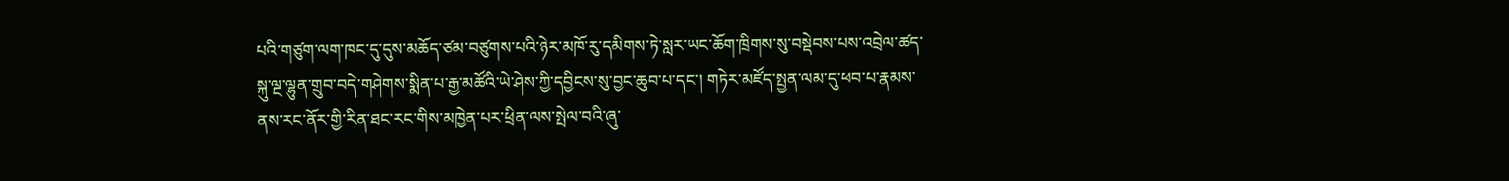པའི་གཙུག་ལག་ཁང་དུ་དུས་མཆོད་ཙམ་བཙུགས་པའི་ཉེར་མཁོ་རུ་དམིགས་ཏེ་སླར་ཡང་ཆོག་ཁྲིགས་སུ་བསྡེབས་པས་འབྲེལ་ཚད་སྐུ་ལྔ་ལྷུན་གྲུབ་བདེ་གཤེགས་སྨིན་པ་རྒྱ་མཚོའི་ཡེ་ཤེས་ཀྱི་དབྱིངས་སུ་བྱང་ཆུབ་པ་དང་། གཏེར་མཛོད་སྤྱན་ལམ་དུ་ཕབ་པ་རྣམས་ནས་རང་ནོར་གྱི་རིན་ཐང་རང་གིས་མཁྱེན་པར་ཕྲིན་ལས་སྤེལ་བའི་ཞུ་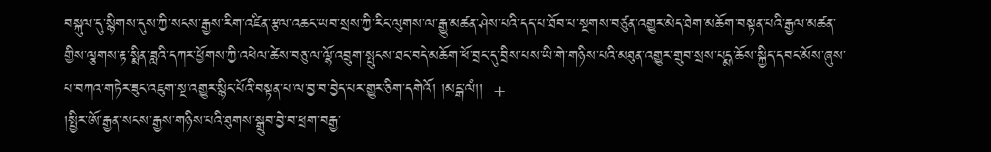བསྐུལ་དུ་སྙིགས་དུས་ཀྱི་སངས་རྒྱས་རིག་འཛིན་རྩལ་འཆང་ཡབ་སྲས་ཀྱི་རིང་ལུགས་ལ་རྒྱུ་མཚན་ཤེས་པའི་དད་པ་ཐོབ་པ་སྔགས་བཙུན་འགྱུར་མེད་ཐེག་མཆོག་བསྟན་པའི་རྒྱལ་མཚན་གྱིས་ལྕགས་རྟ་སྨིན་ཟླའི་དཀར་ཕྱོགས་ཀྱི་འཕེལ་ཚེས་བཅུ་ལ་ལྷོ་འབྲུག་སྤུངས་ཐང་བདེ་མཆོག་ཕོ་བྲང་དུ་བྲིས་པས་ཡི་གེ་གཉིས་པའི་མཐུན་འགྱུར་གྲུབ་སྲས་པདྨ་ཆོས་སྐྱིད་དབང་མོས་ཞུས་པ་བཀའ་གཏེར་ཟུང་འཇུག་སྔ་འགྱུར་སྙིང་པོའི་བསྟན་པ་ལ་བྱ་བ་བྱེད་པར་གྱུར་ཅིག་དགེའོ། །མངྒ་ལཾ།།  +
།སྤྱིར་ཨོ་རྒྱན་སངས་རྒྱས་གཉིས་པའི་ཐུགས་སྒྲུབ་བྱེ་བ་ཕྲག་བརྒྱ་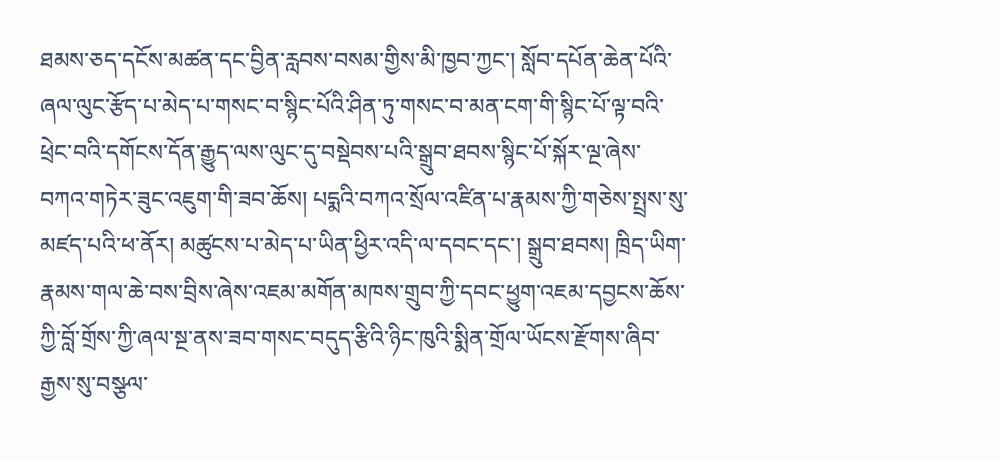ཐམས་ཅད་དངོས་མཚན་དང་བྱིན་རླབས་བསམ་གྱིས་མི་ཁྱབ་ཀྱང་། སློབ་དཔོན་ཆེན་པོའི་ཞལ་ལུང་རྩོད་པ་མེད་པ་གསང་བ་སྙིང་པོའི་ཤིན་ཏུ་གསང་བ་མན་ངག་གི་སྙིང་པོ་ལྟ་བའི་ཕྲེང་བའི་དགོངས་དོན་རྒྱུད་ལས་ལུང་དུ་བསྡེབས་པའི་སྒྲུབ་ཐབས་སྙིང་པོ་སྐོར་ལྔ་ཞེས་བཀའ་གཏེར་ཟུང་འཇུག་གི་ཟབ་ཆོས། པདྨའི་བཀའ་སྲོལ་འཛིན་པ་རྣམས་ཀྱི་གཅེས་སྤྲས་སུ་མཛད་པའི་ཕ་ནོར། མཚུངས་པ་མེད་པ་ཡིན་ཕྱིར་འདི་ལ་དབང་དང་། སྒྲུབ་ཐབས། ཁྲིད་ཡིག་རྣམས་གལ་ཆེ་བས་བྲིས་ཞེས་འཇམ་མགོན་མཁས་གྲུབ་ཀྱི་དབང་ཕྱུག་འཇམ་དབྱངས་ཆོས་ཀྱི་བློ་གྲོས་ཀྱི་ཞལ་སྔ་ནས་ཟབ་གསང་བདུད་རྩིའི་ཉིང་ཁུའི་སྨིན་གྲོལ་ཡོངས་རྫོགས་ཞིབ་རྒྱས་སུ་བསྩལ་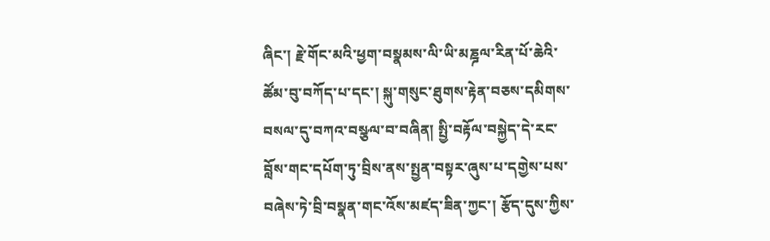ཞིང་། རྗེ་གོང་མའི་ཕྱག་བསྣམས་ལི་ཡི་མཎྜལ་རིན་པོ་ཆེའི་ཚོམ་བུ་བཀོད་པ་དང་། སྐུ་གསུང་ཐུགས་རྟེན་བཅས་དམིགས་བསལ་དུ་བཀའ་བསྩལ་བ་བཞིན། སྤྱི་བརྟོལ་བསྐྱེད་དེ་རང་བློས་གང་དཔོག་ཏུ་བྲིས་ནས་སྤྱན་བསྟར་ཞུས་པ་དགྱེས་པས་བཞེས་ཏེ་བྲི་བསྣན་གང་འོས་མཛད་ཟིན་ཀྱང་། རྩོད་དུས་ཀྱིས་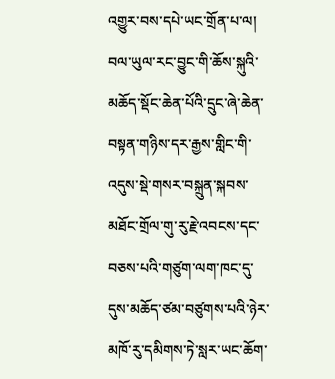འགྱུར་བས་དཔེ་ཡང་གྲོན་པ་ལ། བལ་ཡུལ་རང་བྱུང་གི་ཆོས་སྐུའི་མཆོད་སྡོང་ཆེན་པོའི་དྲུང་ཞེ་ཆེན་བསྟན་གཉིས་དར་རྒྱས་གླིང་གི་འདུས་སྡེ་གསར་བསྐྲུན་སྐབས་མཐོང་གྲོལ་གུ་རུ་རྗེ་འབངས་དང་བཅས་པའི་གཙུག་ལག་ཁང་དུ་དུས་མཆོད་ཙམ་བཙུགས་པའི་ཉེར་མཁོ་རུ་དམིགས་ཏེ་སླར་ཡང་ཆོག་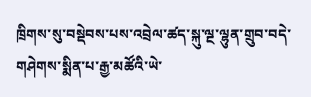ཁྲིགས་སུ་བསྡེབས་པས་འབྲེལ་ཚད་སྐུ་ལྔ་ལྷུན་གྲུབ་བདེ་གཤེགས་སྨིན་པ་རྒྱ་མཚོའི་ཡེ་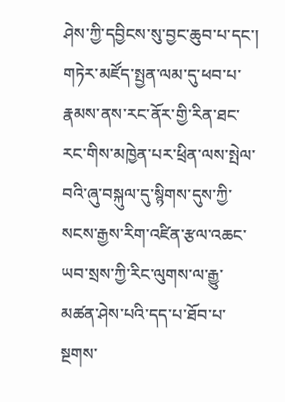ཤེས་ཀྱི་དབྱིངས་སུ་བྱང་ཆུབ་པ་དང་། གཏེར་མཛོད་སྤྱན་ལམ་དུ་ཕབ་པ་རྣམས་ནས་རང་ནོར་གྱི་རིན་ཐང་རང་གིས་མཁྱེན་པར་ཕྲིན་ལས་སྤེལ་བའི་ཞུ་བསྐུལ་དུ་སྙིགས་དུས་ཀྱི་སངས་རྒྱས་རིག་འཛིན་རྩལ་འཆང་ཡབ་སྲས་ཀྱི་རིང་ལུགས་ལ་རྒྱུ་མཚན་ཤེས་པའི་དད་པ་ཐོབ་པ་སྔགས་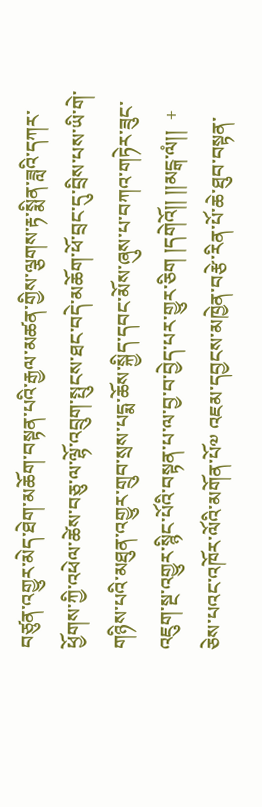བཙུན་འགྱུར་མེད་ཐེག་མཆོག་བསྟན་པའི་རྒྱལ་མཚན་གྱིས་ལྕགས་རྟ་སྨིན་ཟླའི་དཀར་ཕྱོགས་ཀྱི་འཕེལ་ཚེས་བཅུ་ལ་ལྷོ་འབྲུག་སྤུངས་ཐང་བདེ་མཆོག་ཕོ་བྲང་དུ་བྲིས་པས་ཡི་གེ་གཉིས་པའི་མཐུན་འགྱུར་གྲུབ་སྲས་པདྨ་ཆོས་སྐྱིད་དབང་མོས་ཞུས་པ་བཀའ་གཏེར་ཟུང་འཇུག་སྔ་འགྱུར་སྙིང་པོའི་བསྟན་པ་ལ་བྱ་བ་བྱེད་པར་གྱུར་ཅིག །དགེའོ།། །།མངྒ་ལཾ།།  +
ཅེས་པའང་འཁོར་ལོའི་མགོན་པོ༧ འཇམ་དབྱངས་མཁྱེན་བརྩེ་རིན་པོ་ཆེ་ཐུབ་བསྟན་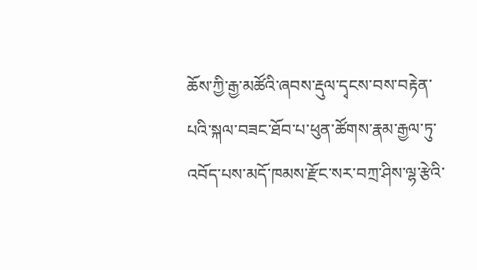ཆོས་ཀྱི་རྒྱ་མཚོའི་ཞབས་རྡུལ་དྭངས་བས་བརྟེན་པའི་སྐལ་བཟང་ཐོབ་པ་ཕུན་ཚོགས་རྣམ་རྒྱལ་ཏུ་འབོད་པས་མདོ་ཁམས་རྫོང་སར་བཀྲ་ཤིས་ལྷ་རྩེའི་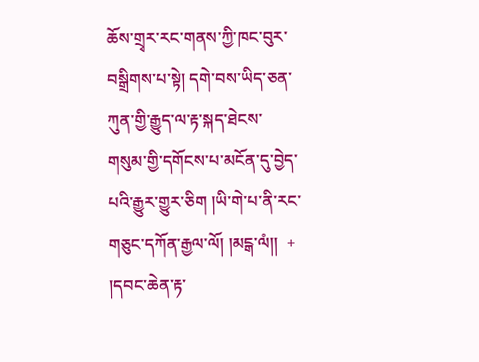ཆོས་གྲྭར་རང་གནས་ཀྱི་ཁང་བུར་བསྒྲིགས་པ་སྟེ། དགེ་བས་ཡིད་ཅན་ཀུན་གྱི་རྒྱུད་ལ་རྟ་སྐད་ཐེངས་གསུམ་གྱི་དགོངས་པ་མངོན་དུ་བྱེད་པའི་རྒྱུར་གྱུར་ཅིག །ཡི་གེ་པ་ནི་རང་གཅུང་དཀོན་རྒྱལ་ལོ། །མངྒ་ལཾ།།  +
།དབང་ཆེན་རྟ་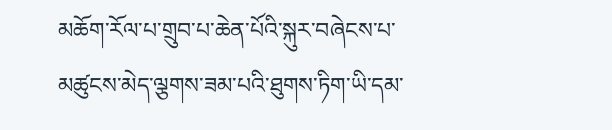མཆོག་རོལ་པ་གྲུབ་པ་ཆེན་པོའི་སྐུར་བཞེངས་པ་མཚུངས་མེད་ལྕགས་ཟམ་པའི་ཐུགས་ཏིག་ཡི་དམ་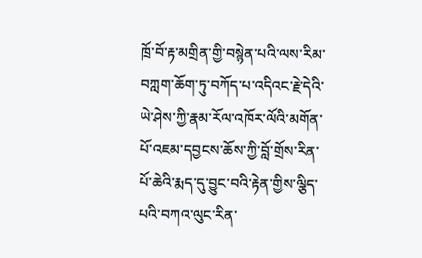ཁྲོ་བོ་རྟ་མགྲིན་གྱི་བསྙེན་པའི་ལས་རིམ་བཀླག་ཆོག་ཏུ་བཀོད་པ་འདིའང་རྗེ་དེའི་ཡེ་ཤེས་ཀྱི་རྣམ་རོལ་འཁོར་ལོའི་མགོན་པོ་འཇམ་དབྱངས་ཆོས་ཀྱི་བློ་གྲོས་རིན་པོ་ཆེའི་རྨད་དུ་བྱུང་བའི་རྟེན་གྱིས་ལྕིད་པའི་བཀའ་ལུང་རིན་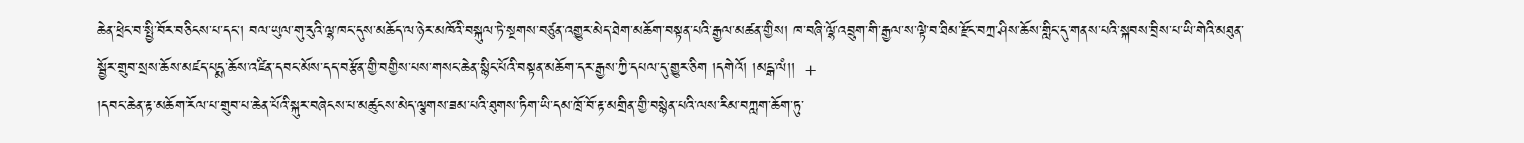ཆེན་ཕྲེང་བ་སྤྱི་བོར་བཅིངས་པ་དང་། བལ་ཡུལ་གུ་རུའི་ལྷ་ཁང་དུས་མཆོད་ལ་ཉེར་མཁོའི་བསྐུལ་ཏེ་སྔགས་བཙུན་འགྱུར་མེད་ཐེག་མཆོག་བསྟན་པའི་རྒྱལ་མཚན་གྱིས། ཁ་བཞི་ལྷོ་འབྲུག་གི་རྒྱལ་ས་ལྟེ་བ་ཐིམ་རྫོང་བཀྲ་ཤིས་ཆོས་གླིང་དུ་གནས་པའི་སྐབས་བྲིས་པ་ཡི་གེའི་མཐུན་སྦྱོར་གྲུབ་སྲས་ཆོས་མཛད་པདྨ་ཆོས་འཛིན་དབང་མོས་དད་བརྩོན་གྱི་བགྱིས་པས་གསང་ཆེན་སྙིང་པོའི་བསྟན་མཆོག་དར་རྒྱས་ཀྱི་དཔལ་དུ་གྱུར་ཅིག །དགེའོ། །མངྒ་ལཾ།།  +
།དབང་ཆེན་རྟ་མཆོག་རོལ་པ་གྲུབ་པ་ཆེན་པོའི་སྐུར་བཞེངས་པ་མཚུངས་མེད་ལྕགས་ཟམ་པའི་ཐུགས་ཏིག་ཡི་དམ་ཁྲོ་བོ་རྟ་མགྲིན་གྱི་བསྙེན་པའི་ལས་རིམ་བཀླག་ཆོག་ཏུ་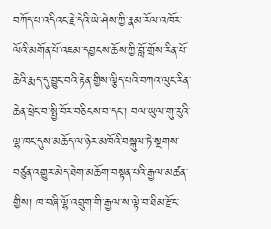བཀོད་པ་འདིའང་རྗེ་དེའི་ཡེ་ཤེས་ཀྱི་རྣམ་རོལ་འཁོར་ལོའི་མགོན་པོ་འཇམ་དབྱངས་ཆོས་ཀྱི་བློ་གྲོས་རིན་པོ་ཆེའི་རྨད་དུ་བྱུང་བའི་རྟེན་གྱིས་ལྕིད་པའི་བཀའ་ལུང་རིན་ཆེན་ཕྲེང་བ་སྤྱི་བོར་བཅིངས་བ་དང་། བལ་ཡུལ་གུ་རུའི་ལྷ་ཁང་དུས་མཆོད་ལ་ཉེར་མཁོའི་བསྐུལ་ཏེ་སྔགས་བཙུན་འགྱུར་མེད་ཐེག་མཆོག་བསྟན་པའི་རྒྱལ་མཚན་གྱིས། ཁ་བཞི་ལྷོ་འབྲུག་གི་རྒྱལ་ས་ལྟེ་བ་ཐིམ་རྫོང་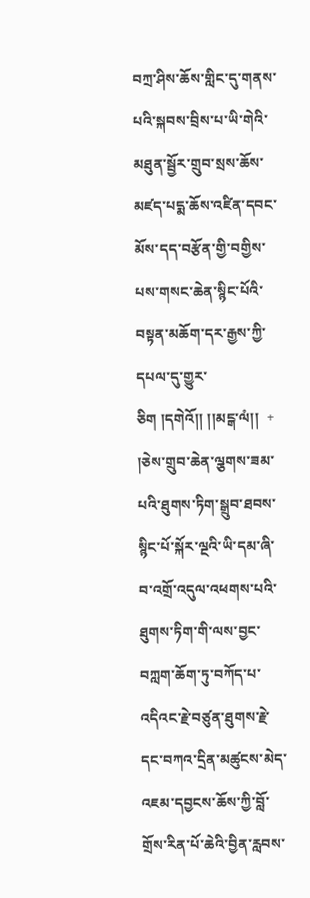བཀྲ་ཤིས་ཆོས་གླིང་དུ་གནས་པའི་སྐབས་བྲིས་པ་ཡི་གེའི་མཐུན་སྦྱོར་གྲུབ་སྲས་ཆོས་མཛད་པདྨ་ཆོས་འཛིན་དབང་མོས་དད་བརྩོན་གྱི་བགྱིས་པས་གསང་ཆེན་སྙིང་པོའི་བསྟན་མཆོག་དར་རྒྱས་ཀྱི་དཔལ་དུ་གྱུར་ཅིག །དགེའོ།། །།མངྒ་ལཾ།།  +
།ཅེས་གྲུབ་ཆེན་ལྕགས་ཟམ་པའི་ཐུགས་ཏིག་སྒྲུབ་ཐབས་སྙིང་པོ་སྐོར་ལྔའི་ཡི་དམ་ཞི་བ་འགྲོ་འདུལ་འཕགས་པའི་ཐུགས་ཏིག་གི་ལས་བྱང་བཀླག་ཆོག་ཏུ་བཀོད་པ་འདིའང་རྗེ་བཙུན་ཐུགས་རྗེ་དང་བཀའ་དྲིན་མཚུངས་མེད་འཇམ་དབྱངས་ཆོས་ཀྱི་བློ་གྲོས་རིན་པོ་ཆེའི་བྱིན་རླབས་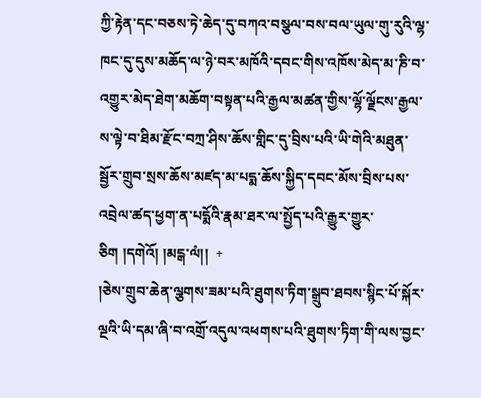ཀྱི་རྟེན་དང་བཅས་ཏེ་ཆེད་དུ་བཀའ་བསྩལ་བས་བལ་ཡུལ་གུ་རུའི་ལྷ་ཁང་དུ་དུས་མཆོད་ལ་ཉེ་བར་མཁོའི་དབང་གིས་འཁོས་མེད་མ་ཎི་བ་འགྱུར་མེད་ཐེག་མཆོག་བསྟན་པའི་རྒྱལ་མཚན་གྱིས་ལྷོ་ལྗོངས་རྒྱལ་ས་ལྟེ་བ་ཐིམ་རྫོང་བཀྲ་ཤིས་ཆོས་གླིང་དུ་བྲིས་པའི་ཡི་གེའི་མཐུན་སྦྱོར་གྲུབ་སྲས་ཆོས་མཛད་མ་པདྨ་ཆོས་སྐྱིད་དབང་མོས་བྲིས་པས་འབྲེལ་ཚད་ཕྱག་ན་པདྨོའི་རྣམ་ཐར་ལ་སྤྱོད་པའི་རྒྱུར་གྱུར་ཅིག །དགེའོ། །མངྒ་ལཾ།།  +
།ཅེས་གྲུབ་ཆེན་ལྕགས་ཟམ་པའི་ཐུགས་ཏིག་སྒྲུབ་ཐབས་སྙིང་པོ་སྐོར་ལྔའི་ཡི་དམ་ཞི་བ་འགྲོ་འདུལ་འཕགས་པའི་ཐུགས་ཏིག་གི་ལས་བྱང་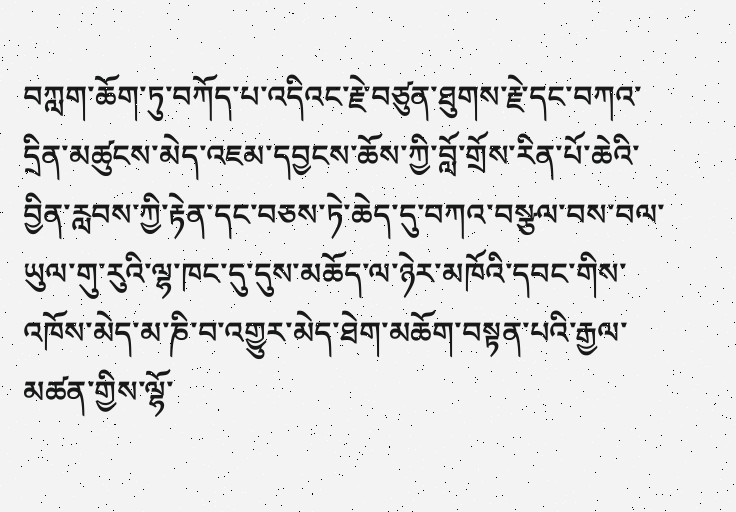བཀླག་ཆོག་ཏུ་བཀོད་པ་འདིའང་རྗེ་བཙུན་ཐུགས་རྗེ་དང་བཀའ་དྲིན་མཚུངས་མེད་འཇམ་དབྱངས་ཆོས་ཀྱི་བློ་གྲོས་རིན་པོ་ཆེའི་བྱིན་རླབས་ཀྱི་རྟེན་དང་བཅས་ཏེ་ཆེད་དུ་བཀའ་བསྩལ་བས་བལ་ཡུལ་གུ་རུའི་ལྷ་ཁང་དུ་དུས་མཆོད་ལ་ཉེར་མཁོའི་དབང་གིས་འཁོས་མེད་མ་ཎི་བ་འགྱུར་མེད་ཐེག་མཆོག་བསྟན་པའི་རྒྱལ་མཚན་གྱིས་ལྷོ་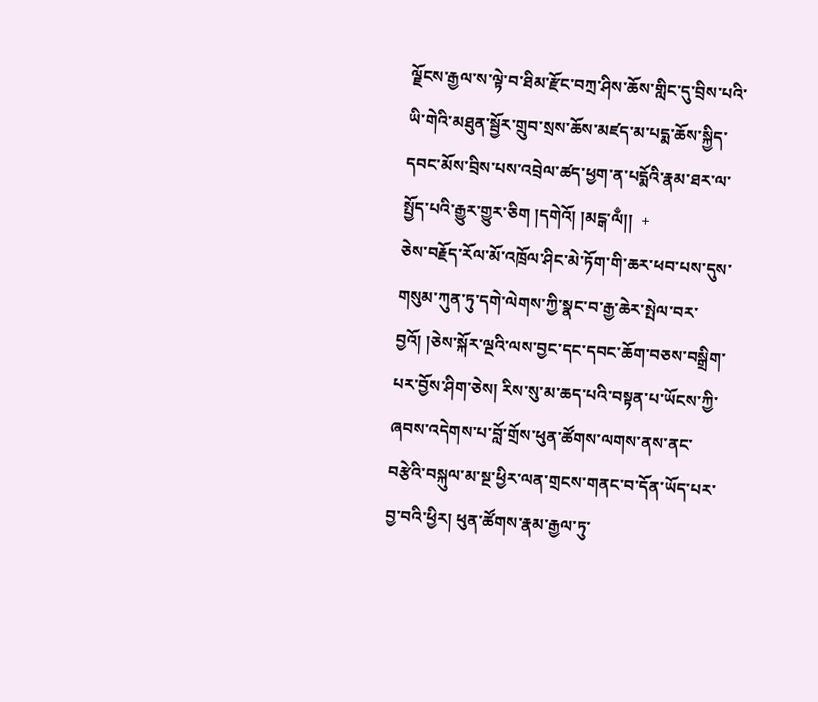ལྗོངས་རྒྱལ་ས་ལྟེ་བ་ཐིམ་རྫོང་བཀྲ་ཤིས་ཆོས་གླིང་དུ་བྲིས་པའི་ཡི་གེའི་མཐུན་སྦྱོར་གྲུབ་སྲས་ཆོས་མཛད་མ་པདྨ་ཆོས་སྐྱིད་དབང་མོས་བྲིས་པས་འབྲེལ་ཚད་ཕྱག་ན་པདྨོའི་རྣམ་ཐར་ལ་སྤྱོད་པའི་རྒྱུར་གྱུར་ཅིག །དགེའོ། །མངྒ་ལྃ།།  +
ཅེས་བརྗོད་རོལ་མོ་འཁྲོལ་ཤིང་མེ་ཏོག་གི་ཆར་ཕབ་པས་དུས་གསུམ་ཀུན་ཏུ་དགེ་ལེགས་ཀྱི་སྣང་བ་རྒྱ་ཆེར་སྤེལ་བར་བྱའོ། །ཅེས་སྐོར་ལྔའི་ལས་བྱང་དང་དབང་ཆོག་བཅས་བསྒྲིག་པར་བྱོས་ཤིག་ཅེས། རིས་སུ་མ་ཆད་པའི་བསྟན་པ་ཡོངས་ཀྱི་ཞབས་འདེགས་པ་བློ་གྲོས་ཕུན་ཚོགས་ལགས་ནས་ནང་བརྩེའི་བསྐུལ་མ་སྔ་ཕྱིར་ལན་གྲངས་གནང་བ་དོན་ཡོད་པར་བྱ་བའི་ཕྱིར། ཕུན་ཚོགས་རྣམ་རྒྱལ་ཏུ་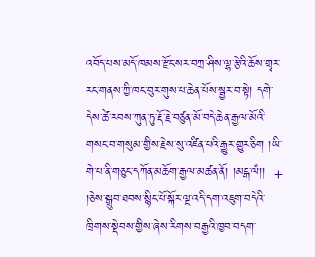འབོད་པས་མདོ་ཁམས་རྫོང་སར་བཀྲ་ཤིས་ལྷ་རྩེའི་ཆོས་གྲྭར་རང་གནས་ཀྱི་ཁང་བུར་གུས་པ་ཆེན་པོས་སྦྱར་བ་སྟེ། དགེ་དེས་ཚེ་རབས་ཀུན་ཏུ་རྡོ་རྗེ་བཙུན་མོ་བདེ་ཆེན་རྒྱལ་མོའི་གསང་བ་གསུམ་གྱིས་རྗེས་སུ་འཛིན་པའི་རྒྱུར་གྱུར་ཅིག །ཡི་གེ་པ་ནི་གཅུང་དཀོན་མཆོག་རྒྱལ་མཚན་ནོ། །མངྒ་ལཾ།།  +
།ཅེས་སྒྲུབ་ཐབས་སྙིང་པོ་སྐོར་ལྔ་འདི་དག་འཇུག་བདེའི་ཁྲིགས་སྡེབས་གྱིས་ཞེས་རིགས་བརྒྱའི་ཁྱབ་བདག་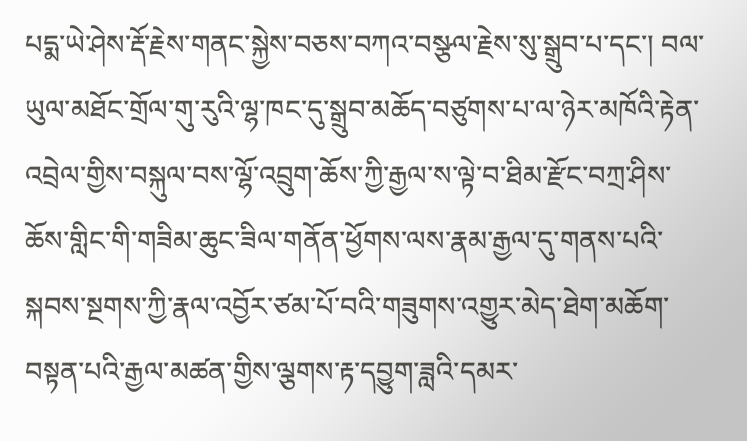པདྨ་ཡེ་ཤེས་རྡོ་རྗེས་གནང་སྐྱེས་བཅས་བཀའ་བསྩལ་རྗེས་སུ་སྒྲུབ་པ་དང་། བལ་ཡུལ་མཐོང་གྲོལ་གུ་རུའི་ལྷ་ཁང་དུ་སྒྲུབ་མཆོད་བཙུགས་པ་ལ་ཉེར་མཁོའི་རྟེན་འབྲེལ་གྱིས་བསྐུལ་བས་ལྷོ་འབྲུག་ཆོས་ཀྱི་རྒྱལ་ས་ལྟེ་བ་ཐིམ་རྫོང་བཀྲ་ཤིས་ཆོས་གླིང་གི་གཟིམ་ཆུང་ཟིལ་གནོན་ཕྱོགས་ལས་རྣམ་རྒྱལ་དུ་གནས་པའི་སྐབས་སྔགས་ཀྱི་རྣལ་འབྱོར་ཙམ་པོ་བའི་གཟུགས་འགྱུར་མེད་ཐེག་མཆོག་བསྟན་པའི་རྒྱལ་མཚན་གྱིས་ལྕགས་རྟ་དབྱུག་ཟླའི་དམར་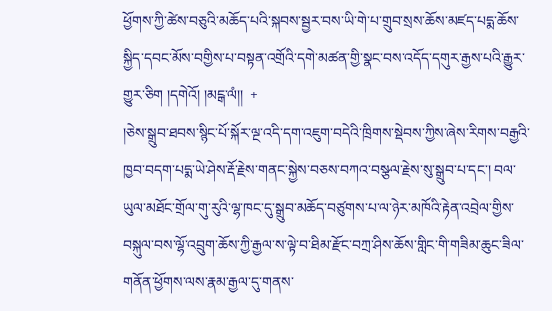ཕྱོགས་ཀྱི་ཚེས་བཅུའི་མཆོད་པའི་སྐབས་སྦྱར་བས་ཡི་གེ་པ་གྲུབ་སྲས་ཆོས་མཛད་པདྨ་ཆོས་སྐྱིད་དབང་མོས་བགྱིས་པ་བསྟན་འགྲོའི་དགེ་མཚན་གྱི་སྣང་བས་འདོད་དགུར་རྒྱས་པའི་རྒྱུར་གྱུར་ཅིག །དགེའོ། །མངྒ་ལཾ།།  +
།ཅེས་སྒྲུབ་ཐབས་སྙིང་པོ་སྐོར་ལྔ་འདི་དག་འཇུག་བདེའི་ཁྲིགས་སྡེབས་ཀྱིས་ཞེས་རིགས་བརྒྱའི་ཁྱབ་བདག་པདྨ་ཡེ་ཤེས་རྡོ་རྗེས་གནང་སྐྱེས་བཅས་བཀའ་བསྩལ་རྗེས་སུ་སྒྲུབ་པ་དང་། བལ་ཡུལ་མཐོང་གྲོལ་གུ་རུའི་ལྷ་ཁང་དུ་སྒྲུབ་མཆོད་བཙུགས་པ་ལ་ཉེར་མཁོའི་རྟེན་འབྲེལ་གྱིས་བསྐུལ་བས་ལྷོ་འབྲུག་ཆོས་ཀྱི་རྒྱལ་ས་ལྟེ་བ་ཐིམ་རྫོང་བཀྲ་ཤིས་ཆོས་གླིང་གི་གཟིམ་ཆུང་ཟིལ་གནོན་ཕྱོགས་ལས་རྣམ་རྒྱལ་དུ་གནས་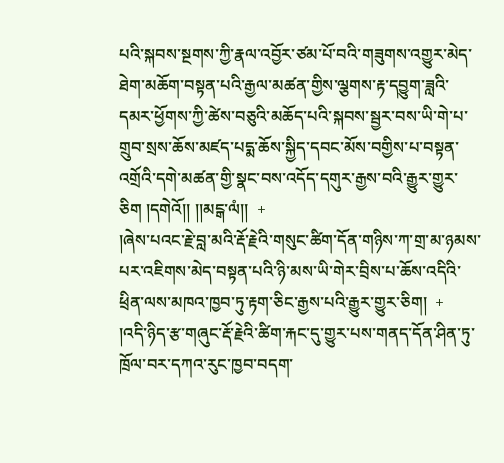པའི་སྐབས་སྔགས་ཀྱི་རྣལ་འབྱོར་ཙམ་པོ་བའི་གཟུགས་འགྱུར་མེད་ཐེག་མཆོག་བསྟན་པའི་རྒྱལ་མཚན་གྱིས་ལྕགས་རྟ་དབྱུག་ཟླའི་དམར་ཕྱོགས་ཀྱི་ཚེས་བཅུའི་མཆོད་པའི་སྐབས་སྦྱར་བས་ཡི་གེ་པ་གྲུབ་སྲས་ཆོས་མཛད་པདྨ་ཆོས་སྐྱིད་དབང་མོས་བགྱིས་པ་བསྟན་འགྲོའི་དགེ་མཚན་གྱི་སྣང་བས་འདོད་དགུར་རྒྱས་བའི་རྒྱུར་གྱུར་ཅིག །དགེའོ།། །།མངྒ་ལཾ།།  +
།ཞེས་པའང་རྗེ་བླ་མའི་རྡོ་རྗེའི་གསུང་ཚིག་དོན་གཉིས་ཀ་གྲ་མ་ཉམས་པར་འཇིགས་མེད་བསྟན་པའི་ཉི་མས་ཡི་གེར་བྲིས་པ་ཆོས་འདིའི་ཕྲིན་ལས་མཁའ་ཁྱབ་ཏུ་རྟག་ཅིང་རྒྱས་པའི་རྒྱུར་གྱུར་ཅིག།  +
།འདི་ཉིད་རྩ་གཞུང་རྡོ་རྗེའི་ཚིག་རྐང་དུ་གྱུར་པས་གནད་དོན་ཤིན་ཏུ་ཁྲོལ་བར་དཀའ་རུང་ཁྱབ་བདག་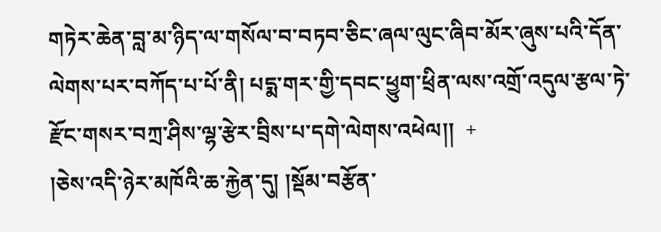གཏེར་ཆེན་བླ་མ་ཉིད་ལ་གསོལ་བ་བཏབ་ཅིང་ཞལ་ལུང་ཞིབ་མོར་ཞུས་པའི་དོན་ལེགས་པར་བཀོད་པ་པོ་ནི། པདྨ་གར་གྱི་དབང་ཕྱུག་ཕྲིན་ལས་འགྲོ་འདུལ་རྩལ་ཏེ་རྫོང་གསར་བཀྲ་ཤིས་ལྷ་རྩེར་བྲིས་པ་དགེ་ལེགས་འཕེལ།།  +
།ཅེས་འདི་ཉེར་མཁོའི་ཆ་རྐྱེན་དུ། །སྡོམ་བརྩོན་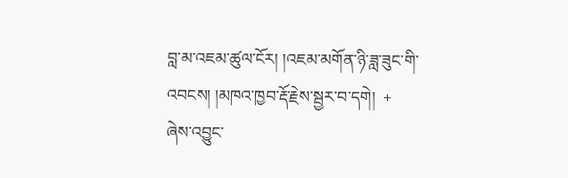བླ་མ་འཇམ་ཚུལ་ངོར། །འཇམ་མགོན་ཉི་ཟླ་ཟུང་གི་འབངས། །མཁའ་ཁྱབ་རྡོ་རྗེས་སྦྱར་བ་དགེ།  +
ཞེས་འབྱུང་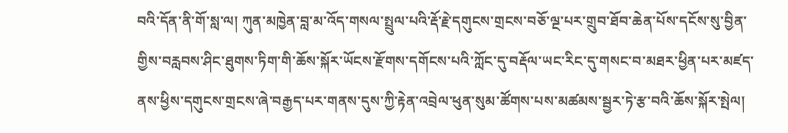བའི་དོན་ནི་གོ་སླ་ལ། ཀུན་མཁྱེན་བླ་མ་འོད་གསལ་སྤྲུལ་པའི་རྡོ་རྗེ་དགུངས་གྲངས་བཅོ་ལྔ་པར་གྲུབ་ཐོབ་ཆེན་པོས་དངོས་སུ་བྱིན་གྱིས་བརླབས་ཤིང་ཐུགས་ཏིག་གི་ཆོས་སྐོར་ཡོངས་རྫོགས་དགོངས་པའི་ཀློང་དུ་བརྡོལ་ཡང་རིང་དུ་གསང་བ་མཐར་ཕྱིན་པར་མཛད་ནས་ཕྱིས་དགུངས་གྲངས་ཞེ་བརྒྱད་པར་གནས་དུས་ཀྱི་རྟེན་འབྲེལ་ཕུན་སུམ་ཚོགས་པས་མཚམས་སྦྱར་ཏེ་རྩ་བའི་ཆོས་སྐོར་སྤེལ།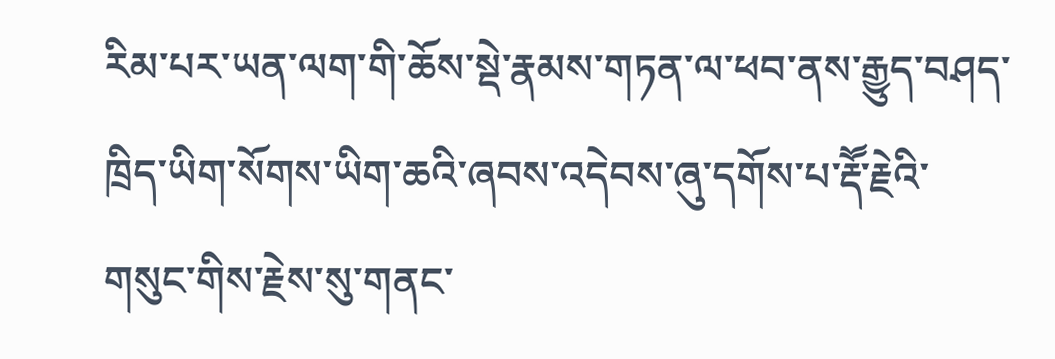རིམ་པར་ཡན་ལག་གི་ཆོས་སྡེ་རྣམས་གཏན་ལ་ཕབ་ནས་རྒྱུད་བཤད་ཁྲིད་ཡིག་སོགས་ཡིག་ཆའི་ཞབས་འདེབས་ཞུ་དགོས་པ་རྡཽ་རྗེའི་གསུང་གིས་རྗེས་སུ་གནང་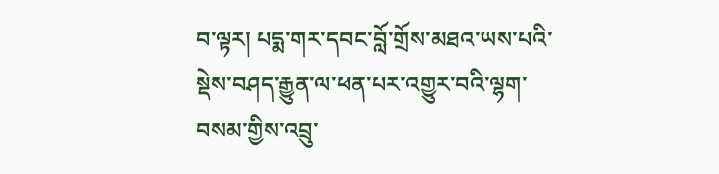བ་ལྟར། པདྨ་གར་དབང་བློ་གྲོས་མཐའ་ཡས་པའི་སྡེས་བཤད་རྒྱུན་ལ་ཕན་པར་འགྱུར་བའི་ལྷག་བསམ་གྱིས་འབྲུ་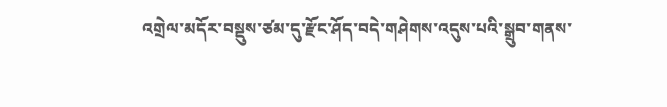འགྲེལ་མདོར་བསྡུས་ཙམ་དུ་རྫོང་ཤོད་བདེ་གཤེགས་འདུས་པའི་སྒྲུབ་གནས་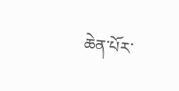ཆེན་པོར་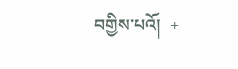བགྱིས་པའོ།  +